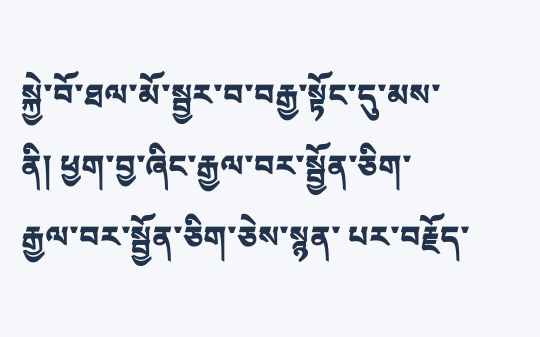སྐྱེ་བོ་ཐལ་མོ་སྦྱར་བ་བརྒྱ་སྟོང་དུ་མས་ནི། ཕྱག་བྱ་ཞིང་རྒྱལ་བར་སྦྱོན་ཅིག་རྒྱལ་བར་སྦྱོན་ཅིག་ཅེས་སྙན་ པར་བརྗོད་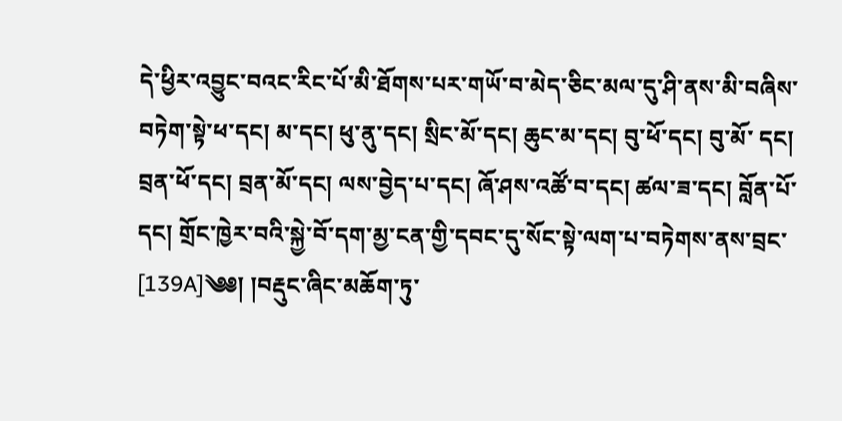དེ་ཕྱིར་འབྱུང་བའང་རིང་པོ་མི་ཐོགས་པར་གཡོ་བ་མེད་ཅིང་མལ་དུ་ཤི་ནས་མི་བཞིས་བཏེག་སྟེ་ཕ་དང། མ་དང། ཕུ་ནུ་དང། སྲིང་མོ་དང། ཆུང་མ་དང། བུ་ཕོ་དང། བུ་མོ་ དང། བྲན་ཕོ་དང། བྲན་མོ་དང། ལས་བྱེད་པ་དང། ཞོ་ཤས་འཚོ་བ་དང། ཚལ་ཟ་དང། བློན་པོ་དང། གྲོང་ཁྱེར་བའི་སྐྱེ་བོ་དག་མྱ་ངན་གྱི་དབང་དུ་སོང་སྟེ་ལག་པ་བཏེགས་ནས་བྲང་ [139A]༄༅། །བརྡུང་ཞིང་མཆོག་ཏུ་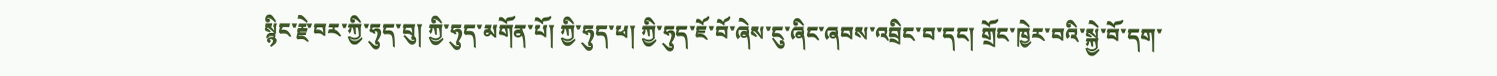སྙིང་རྗེ་བར་ཀྱི་ཧུད་བུ། ཀྱི་ཧུད་མགོན་པོ། ཀྱི་ཧུད་ཕ། ཀྱི་ཧུད་ཇོ་བོ་ཞེས་ངུ་ཞིང་ཞབས་འབྲིང་བ་དང། གྲོང་ཁྱེར་བའི་སྐྱེ་བོ་དག་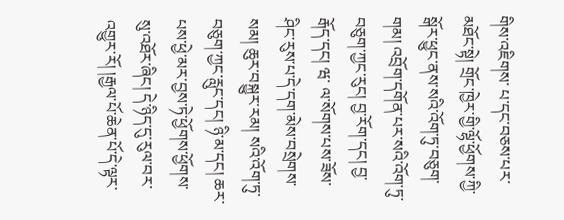གིས་འཇིགས་ པ་དང་བཅས་པར་མཐོང་སྟེ། གྲོང་ཁྱེར་གྱི་ལྷོ་ཕྱོགས་ཀྱི་སྒོར་ཕྱུང་ནས་སའི་འོག་ཏུ་བཅུག་གམ། འབྲོག་དགོན་པར་སའི་འོག་ཏུ་བཅུག་ཀྱང་རུང། བྱ་རོག་དང། བྱ་རྒོད་དང། ཝ་ ལ་སོགས་པས་ཟོས་ཤིང་རུས་པ་དེ་དག་མེས་བསྲེགས་སམ། ཆུར་བསྐྱུར་རམ། སའི་འོག་ཏུ་བཅུག་ཀྱང་རླུང་དང། ཉི་མ་དང། ཆར་པས་ཕྱེ་མར་བྱས་ཏེ་ཕྱོགས་ཕྱོགས་ སུ་འཐོར་ཞིང། དེ་ཉིད་དུ་རུལ་བར་འགྱུར་རོ། །རྒྱལ་པོ་ཆེན་པོ་དེ་ལྟར་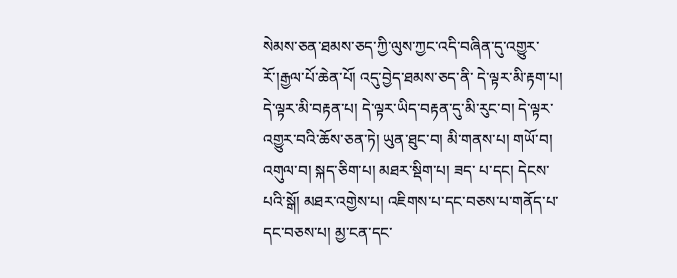སེམས་ཅན་ཐམས་ཅད་ཀྱི་ལུས་ཀྱང་འདི་བཞིན་དུ་འགྱུར་རོ་།རྒྱལ་པོ་ཆེན་པོ། འདུ་བྱེད་ཐམས་ཅད་ནི་ དེ་ལྟར་མི་རྟག་པ། དེ་ལྟར་མི་བརྟན་པ། དེ་ལྟར་ཡིད་བརྟན་དུ་མི་རུང་བ། དེ་ལྟར་འགྱུར་བའི་ཆོས་ཅན་ཏེ། ཡུན་ཐུང་བ། མི་གནས་པ། གཡོ་བ། འགུལ་བ། སྐད་ཅིག་པ། མཐར་སྡིག་པ། ཟད་ པ་དང། དེངས་པའི་སྒོ། མཐར་འགྱེས་པ། འཇིགས་པ་དང་བཅས་པ་གནོད་པ་དང་བཅས་པ། མྱ་ངན་དང་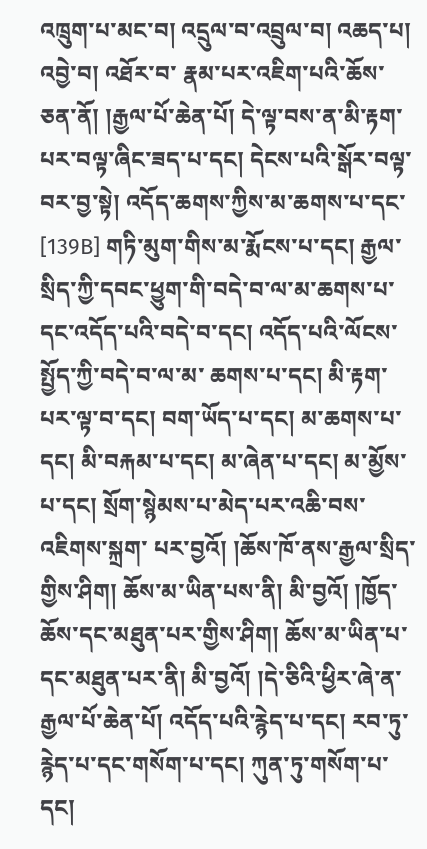འཁྲུག་པ་མང་བ། འདྲུལ་བ་འབྲུལ་བ། འཆད་པ། འབྱེ་བ། འཐོར་བ་ རྣམ་པར་འཇིག་པའི་ཆོས་ཅན་ནོ། །རྒྱལ་པོ་ཆེན་པོ། དེ་ལྟ་བས་ན་མི་རྟག་པར་བལྟ་ཞིང་ཟད་པ་དང། དེངས་པའི་སྒོར་བལྟ་བར་བྱ་སྟེ། འདོད་ཆགས་ཀྱིས་མ་ཆགས་པ་དང་ [139B] གཏི་མུག་གིས་མ་རྨོངས་པ་དང། རྒྱལ་སྲིད་ཀྱི་དབང་ཕྱུག་གི་བདེ་བ་ལ་མ་ཆགས་པ་དང་འདོད་པའི་བདེ་བ་དང། འདོད་པའི་ལོངས་སྤྱོད་ཀྱི་བདེ་བ་ལ་མ་ ཆགས་པ་དང། མི་རྟག་པར་ལྟ་བ་དང། བག་ཡོད་པ་དང། མ་ཆགས་པ་དང། མི་བརྐམ་པ་དང། མ་ཞེན་པ་དང། མ་མྱོས་པ་དང། སྲོག་སྙེམས་པ་མེད་པར་འཆི་བས་འཇིགས་སྐྲག་ པར་བྱའོ། །ཆོས་ཁོ་ནས་རྒྱལ་སྲིད་གྱིས་ཤིག། ཆོས་མ་ཡིན་པས་ནི། མི་བྱའོ། །ཁྱོད་ཆོས་དང་མཐུན་པར་གྱིས་ཤིག། ཆོས་མ་ཡིན་པ་དང་མཐུན་པར་ནི། མི་བྱའོ། །དེ་ཅིའི་ཕྱིར་ཞེ་ན་ རྒྱལ་པོ་ཆེན་པོ། འདོད་པའི་རྙེད་པ་དང། རབ་ཏུ་རྙེད་པ་དང་གསོག་པ་དང། ཀུན་ཏུ་གསོག་པ་དང།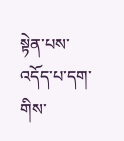སྟེན་པས་འདོད་པ་དག་གིས་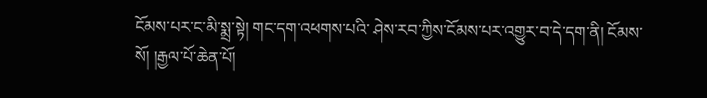ངོམས་པར་ང་མི་སྨྲ་སྟེ། གང་དག་འཕགས་པའི་ ཤེས་རབ་ཀྱིས་ངོམས་པར་འགྱུར་བ་དེ་དག་ནི། ངོམས་སོ། །རྒྱལ་པོ་ཆེན་པོ།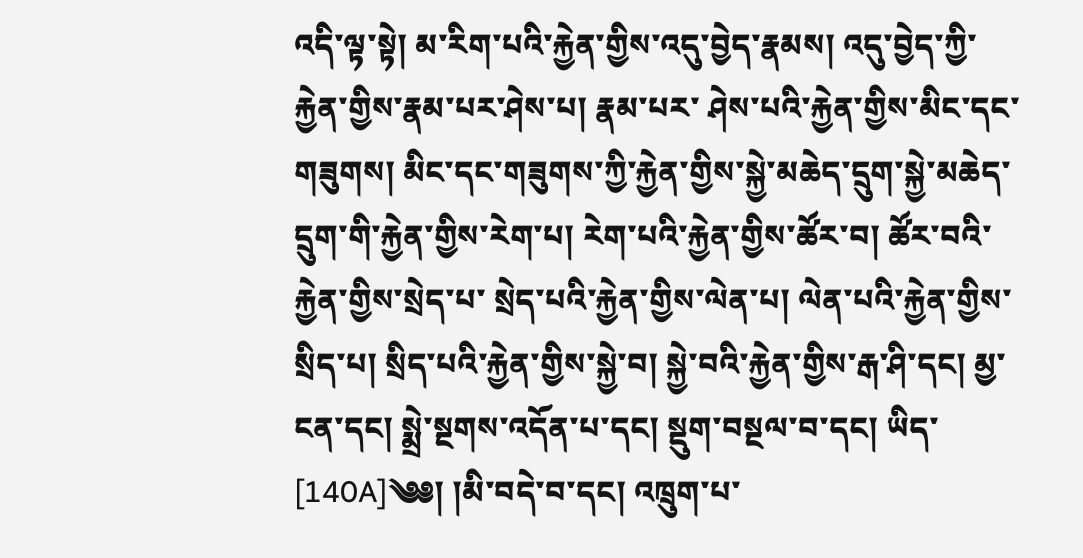འདི་ལྟ་སྟེ། མ་རིག་པའི་རྐྱེན་གྱིས་འདུ་བྱེད་རྣམས། འདུ་བྱེད་ཀྱི་རྐྱེན་གྱིས་རྣམ་པར་ཤེས་པ། རྣམ་པར་ ཤེས་པའི་རྐྱེན་གྱིས་མིང་དང་གཟུགས། མིང་དང་གཟུགས་ཀྱི་རྐྱེན་གྱིས་སྐྱེ་མཆེད་དྲུག་སྐྱེ་མཆེད་དྲུག་གི་རྐྱེན་གྱིས་རེག་པ། རེག་པའི་རྐྱེན་གྱིས་ཚོར་བ། ཚོར་བའི་རྐྱེན་གྱིས་སྲེད་པ་ སྲེད་པའི་རྐྱེན་གྱིས་ལེན་པ། ལེན་པའི་རྐྱེན་གྱིས་སྲིད་པ། སྲིད་པའི་རྐྱེན་གྱིས་སྐྱེ་བ། སྐྱེ་བའི་རྐྱེན་གྱིས་རྒ་ཤི་དང། མྱ་ངན་དང། སྨྲེ་སྔགས་འདོན་པ་དང། སྡུག་བསྔལ་བ་དང། ཡིད་ [140A]༄༅། །མི་བདེ་བ་དང། འཁྲུག་པ་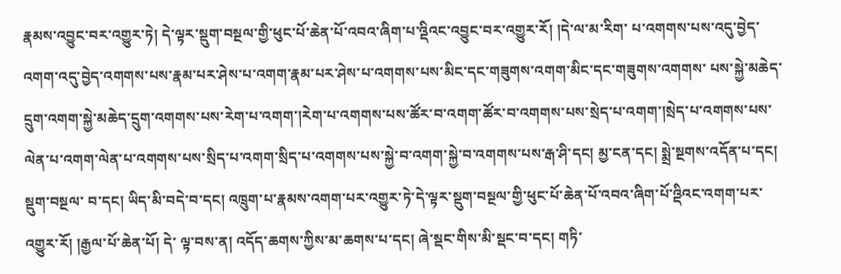རྣམས་འབྱུང་བར་འགྱུར་ཏེ། དེ་ལྟར་སྡུག་བསྔལ་གྱི་ཕུང་པོ་ཆེན་པོ་འབའ་ཞིག་པ་འྡིའང་འབྱུང་བར་འགྱུར་རོ། །དེ་ལ་མ་རིག་ པ་འགགས་པས་འདུ་བྱེད་འགག་འདུ་བྱེད་འགགས་པས་རྣམ་པར་ཤེས་པ་འགག་རྣམ་པར་ཤེས་པ་འགགས་པས་མིང་དང་གཟུགས་འགག་མིང་དང་གཟུགས་འགགས་ པས་སྐྱེ་མཆེད་དྲུག་འགག་སྐྱེ་མཆེད་དྲུག་འགགས་པས་རེག་པ་འགག་།རེག་པ་འགགས་པས་ཚོར་བ་འགག་ཚོར་བ་འགགས་པས་སྲེད་པ་འགག་།སྲེད་པ་འགགས་པས་ ལེན་པ་འགག་ལེན་པ་འགགས་པས་སྲིད་པ་འགག་སྲིད་པ་འགགས་པས་སྐྱེ་བ་འགག་སྐྱེ་བ་འགགས་པས་རྒ་ཤི་དང། མྱ་ངན་དང། སྨྲེ་སྔགས་འདོན་པ་དང། སྡུག་བསྔལ་ བ་དང། ཡིད་མི་བདེ་བ་དང། འཁྲུག་པ་རྣམས་འགག་པར་འགྱུར་ཏེ་དེ་ལྟར་སྡུག་བསྔལ་གྱི་ཕུང་པོ་ཆེན་པོ་འབའ་ཞིག་པོ་འྡིའང་འགག་པར་འགྱུར་རོ། །རྒྱལ་པོ་ཆེན་པོ། དེ་ ལྟ་བས་ན། འདོད་ཆགས་ཀྱིས་མ་ཆགས་པ་དང། ཞེ་སྡང་གིས་མི་སྡང་བ་དང། གཏི་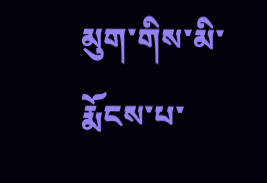མུག་གིས་མི་རྨོངས་པ་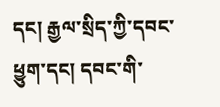དང། རྒྱལ་སྲིད་ཀྱི་དབང་ཕྱུག་དང། དབང་གི་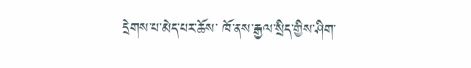དྲེགས་པ་མེད་པར་ཆོས་ ཁོ་ནས་རྒྱལ་སྲིད་གྱིས་ཤིག་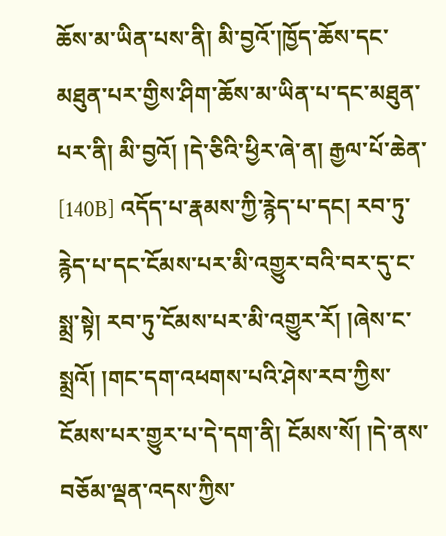ཆོས་མ་ཡིན་པས་ནི། མི་བྱའོ་།ཁྱོད་ཆོས་དང་མཐུན་པར་གྱིས་ཤིག་ཆོས་མ་ཡིན་པ་དང་མཐུན་པར་ནི། མི་བྱའོ། །དེ་ཅིའི་ཕྱིར་ཞེ་ན། རྒྱལ་པོ་ཆེན་ [140B] འདོད་པ་རྣམས་ཀྱི་རྙེད་པ་དང། རབ་ཏུ་རྙེད་པ་དང་ངོམས་པར་མི་འགྱུར་བའི་བར་དུ་ང་སྨྲ་སྟེ། རབ་ཏུ་ངོམས་པར་མི་འགྱུར་རོ། །ཞེས་ང་སྨྲའོ། །གང་དག་འཕགས་པའི་ཤེས་རབ་ཀྱིས་ ངོམས་པར་གྱུར་པ་དེ་དག་ནི། ངོམས་སོ། །དེ་ནས་བཅོམ་ལྡན་འདས་ཀྱིས་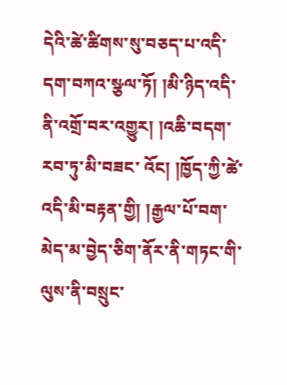དེའི་ཚེ་ཚིགས་སུ་བཅད་པ་འདི་དག་བཀའ་སྩལ་ཏོ། །མི་ཉིད་འདི་ནི་འགྲོ་བར་འགྱུར། །འཆི་བདག་རབ་ཏུ་མི་བཟང་ འོང། །ཁྱོད་ཀྱི་ཚེ་འདི་མི་བརྟན་གྱི། །རྒྱལ་པོ་བག་མེད་མ་བྱེད་ཅིག་ནོར་ནི་གཏང་གི་ལུས་ནི་བསྲུང་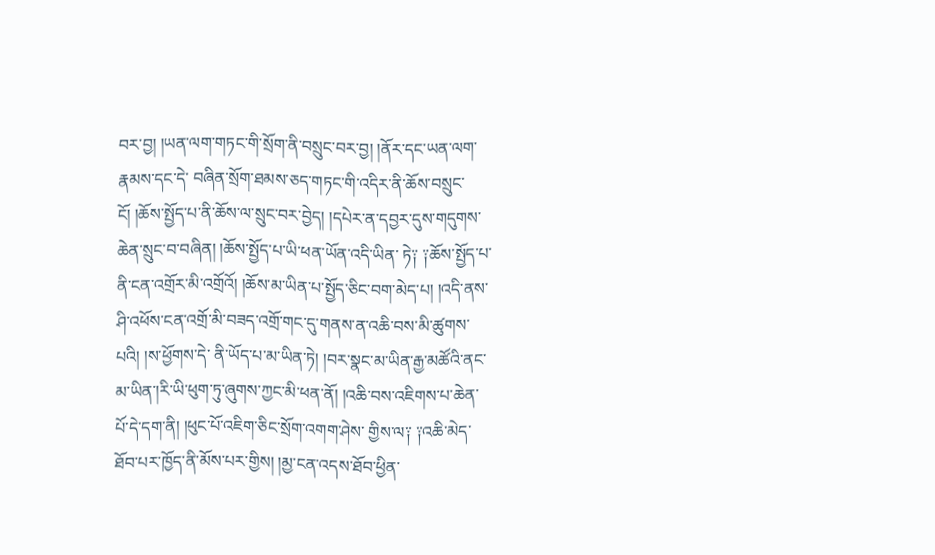བར་བྱ། །ཡན་ལག་གཏང་གི་སྲོག་ནི་བསྲུང་བར་བྱ། །ནོར་དང་ཡན་ལག་རྣམས་དང་དེ་ བཞིན་སྲོག་ཐམས་ཅད་གཏང་གི་འདིར་ནི་ཆོས་བསྲུང་ངོ། །ཆོས་སྤྱོད་པ་ནི་ཆོས་ལ་སྲུང་བར་བྱེད། །དཔེར་ན་དབྱར་དུས་གདུགས་ཆེན་སྲུང་བ་བཞིན། །ཆོས་སྤྱོད་པ་ཡི་ཕན་ཡོན་འདི་ཡིན་ ཏེ༑ ༑ཆོས་སྤྱོད་པ་ནི་ངན་འགྲོར་མི་འགྲོའོ། །ཆོས་མ་ཡིན་པ་སྤྱོད་ཅིང་བག་མེད་པ། །འདི་ནས་ཤི་འཕོས་ངན་འགྲོ་མི་བཟད་འགྲོ་གང་དུ་གནས་ན་འཆི་བས་མི་ཚུགས་པའི། །ས་ཕྱོགས་དེ་ ནི་ཡོད་པ་མ་ཡིན་ཏེ། །བར་སྣང་མ་ཡིན་རྒྱ་མཚོའི་ནང་མ་ཡིན་།རི་ཡི་ཕུག་ཏུ་ཞུགས་ཀྱང་མི་ཕན་ནོ། །འཆི་བས་འཇིགས་པ་ཆེན་པོ་དེ་དག་ནི། །ཕུང་པོ་འཇིག་ཅིང་སྲོག་འགག་ཤེས་ གྱིས་ལ༑ ༑འཆི་མེད་ཐོབ་པར་ཁྱོད་ནི་མོས་པར་གྱིས། །མྱ་ངན་འདས་ཐོབ་ཕྱིན་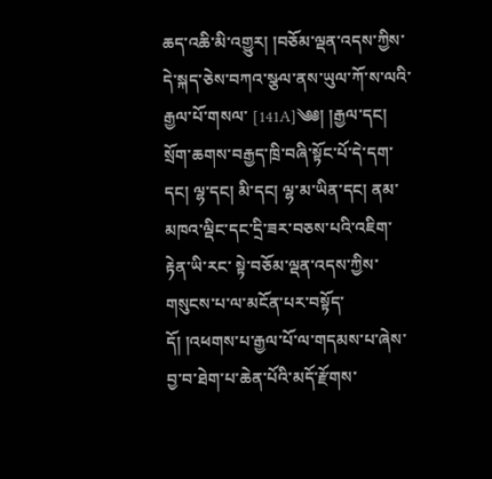ཆད་འཆི་མི་འགྱུར། །བཅོམ་ལྡན་འདས་ཀྱིས་དེ་སྐད་ཅེས་བཀའ་སྩལ་ནས་ཡུལ་ཀོ་ས་ལའི་རྒྱལ་པོ་གསལ་ [141A]༄༅། །རྒྱལ་དང། སྲོག་ཆགས་བརྒྱད་ཁྲི་བཞི་སྟོང་པོ་དེ་དག་དང། ལྷ་དང། མི་དང། ལྷ་མ་ཡིན་དང། ནམ་མཁའ་ལྡིང་དང་དྲི་ཟར་བཅས་པའི་འཇིག་རྟེན་ཡི་རང་ སྟེ་བཅོམ་ལྡན་འདས་ཀྱིས་གསུངས་པ་ལ་མངོན་པར་བསྟོད་དོ། །འཕགས་པ་རྒྱལ་པོ་ལ་གདམས་པ་ཞེས་བྱ་བ་ཐེག་པ་ཆེན་པོའི་མདོ་རྫོགས་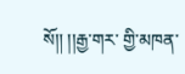སོ།། །།རྒྱ་གར་ གྱི་མཁན་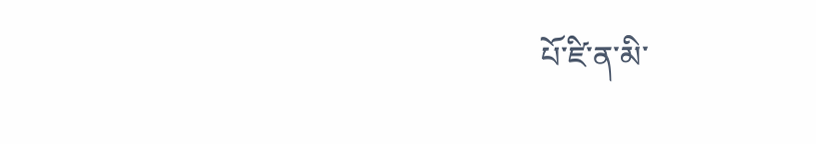པོ་ཛི་ན་མི་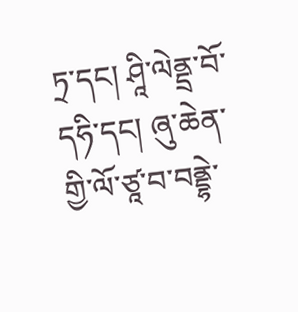ཏྲ་དང། ཤཱི་ལེནྡྲ་བོ་དཧི་དང། ཞུ་ཆེན་གྱི་ལོ་ཙཱ་བ་བནྡྷེ་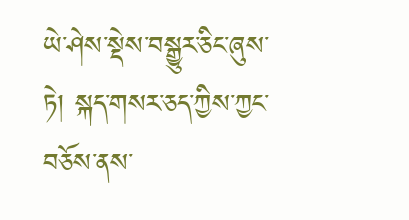ཡེ་ཤེས་སྡེས་བསྒྱུར་ཅིང་ཞུས་ཏེ། སྐད་གསར་ཅད་ཀྱིས་ཀྱང་བཅོས་ནས་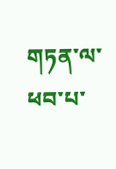གཏན་ལ་ཕབ་པ་